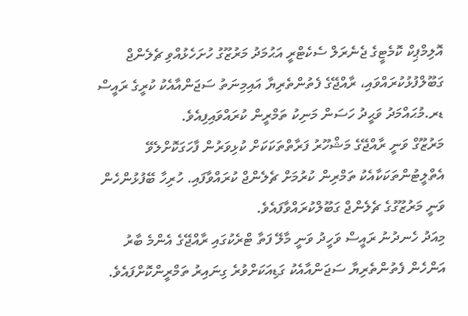އޮލިމްޕިކް ކޮމެޓީގެ ޖެނެރަލް ސެކެޓްރީ އަޙުމަދު މަރުޒޫގު ހުށަހެޅުއްވި ޗެލެންޖް ގަބޫލްފުޅުކުރައްވައި، ރާއްޖޭގެ ފެތުންތެރިޔާ އައިމިނަތު ސަޖަންއާއެކު ކުރީގެ ރައީސް ޑރ.މުޙައްމަދު ވަޙީދު ހަސަން މަނިކު ތަމްރީން ކުރައްވައިފިއެވެ.
މަރުޒޫގް ވަނީ ރާއްޖޭގެ މަޝްހޫރު ފަރާތްތަކަކަށް ކުޅިވަރުން ފާހަގަކޮށްލެވޭ އެތްލީޓުންތަކަކާއެކު ތަމްރިން ކުރުމަށް ޗެލެންޖް ކުރައްވާފައި. ހުރިހާ ބޭފުޅުންހެން ވަނީ މަރުޒޫގުގެ ޗެލެންޖް ގަބޫލްކުރައްވާފައެވެ.
މިއަދު ހެނދުނު ރައީސް ވަހީދު ވަނީ މާލޭ ފަތާ ޓްރެކުގައި ރާއްޖޭގެ އެންމެ ބާރު އަންހެން ފެތުންތެރިޔާ ސަޖަންއާއެކު ގަޑިއަކަށްވުރެ ގިނައިރު ތަމްރީންކޮށްފައެވެ.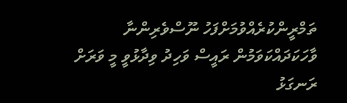ތަމްރީންކުރެއްވުމަށްފަހު ނޫސްވެރިންނާ ވާހަކަދައްކަވަމުން ރައީސް ވަހިދު ވިދާޅުވީ މީ ވަރަށް ރަނގަޅު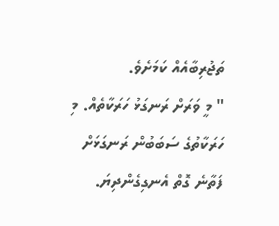ތަޖުރިބާއެއް ކަމަށެވެ.
" މީ ވަރަށް ރަނގަޅު ހަރަކާތެއް. މި ހަރަކާތުގެ ސަބަބުން ރަނގަޅަށް ފަތާނެ ގޮތް އެނގިގެންދިޔަ.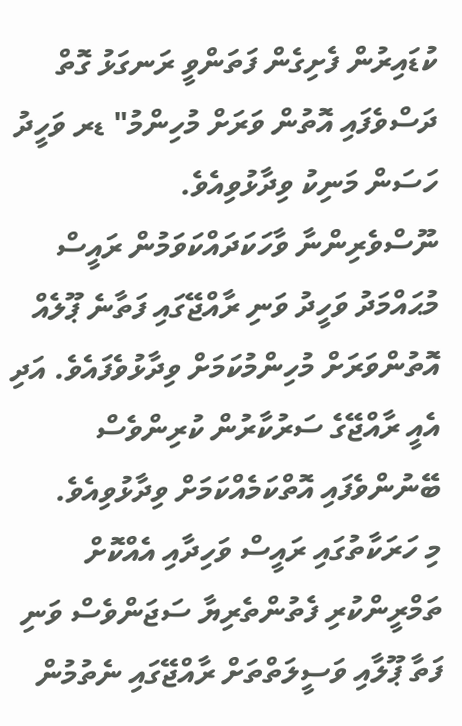ކުޑައިރުން ފެށިގެން ފަތަންވީ ރަނގަޅު ގޮތް ދަސްވެފައި އޮތުން ވަރަށް މުހިންމު" ޑރ ވަހީދު ހަސަން މަނިކު ވިދާޅުވިއެވެ.
ނޫސްވެރިންނާ ވާހަކަދައްކަވަމުން ރައީސް މުޙައްމަދު ވަހީދު ވަނި ރާއްޖޭގައި ފަތާނެ ޕޫލެއް އޮތުންވަރަށް މުހިންމުކަމަށް ވިދާޅުވެފައެވެ. އަދި އެއީ ރާއްޖޭގެ ސަރުކާރުން ކުރިންވެސް ބޭނުންވެފައި އޮތްކަމެއްކަމަށް ވިދާޅުވިއެވެ.
މި ހަރަކާތުގައި ރައީސް ވަހިދާއި އެއްކޮށް ތަމްރީންކުރި ފެތުންތެރިޔާ ސަޖަންވެސް ވަނި ފަތާ ޕޫލާއި ވަސީލަތްތަށް ރާއްޖޭގައި ނެތުމުން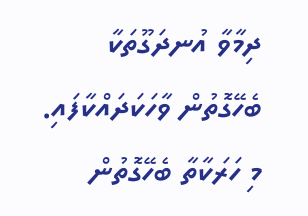ދިމާވާ އުނދަގޫތަކާ ބެހޭގޮތުން ވާހަކަދައްކާފައި.
މި ހަރަކާތާ ބެހޭގޮތުން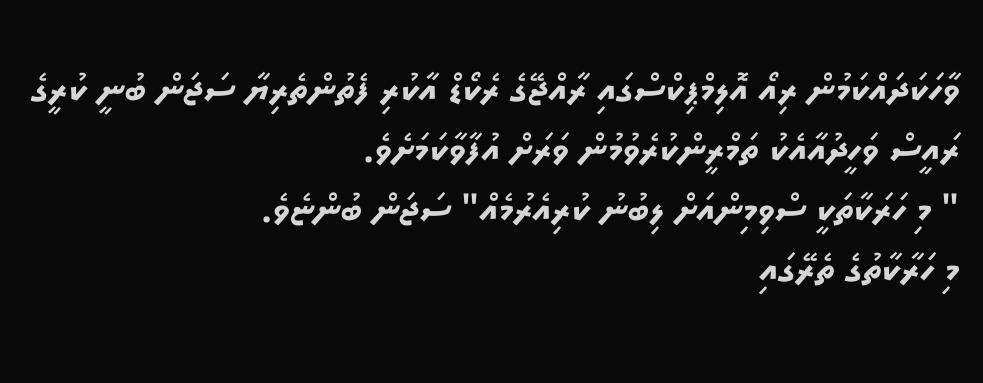ވާހަކަދައްކަމުން ރިއޯ އޮލިމްޕިކްސްގައި ރާއްޖޭގެ ރެކޯޑް އާކުރި ފެތުންތެރިޔާ ސަޖަން ބުނީ ކުރީގެ ރައީސް ވަހީދުއާއެކު ތަމްރީންކުރެވުމުން ވަރަށް އުފާވާކަމަށެވެ.
" މި ހަރަކާތަކީ ސްވިމިންއަށް ލިބުނު ކުރިއެރުމެއް" ސަޖަން ބުންޏެވެ.
މި ހަރާކާތުގެ ތެރޭގައި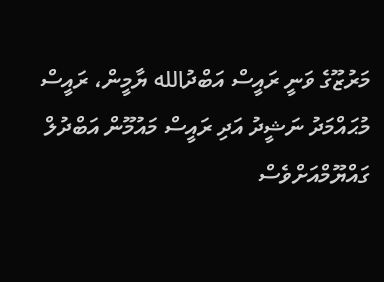މަރުޒޫގެ ވަނީ ރައީސް އަބްދުالله ޔާމީން، ރައީސް މުޙައްމަދު ނަޝީދު އަދި ރައީސް މައުމޫން އަބްދުލް ގައްޔޫމްއަށްވެސް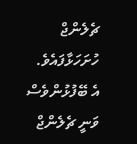ޗެލެންޖް ހުށަހަޅާފައެވެ.
އެ ބޭފުޅުންވެސް ވަނީ ޗެލެންޖް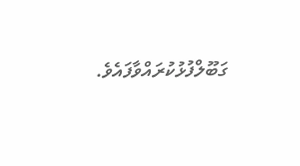ގަބޫލްފުޅުކުރައްވާފައެވެ.